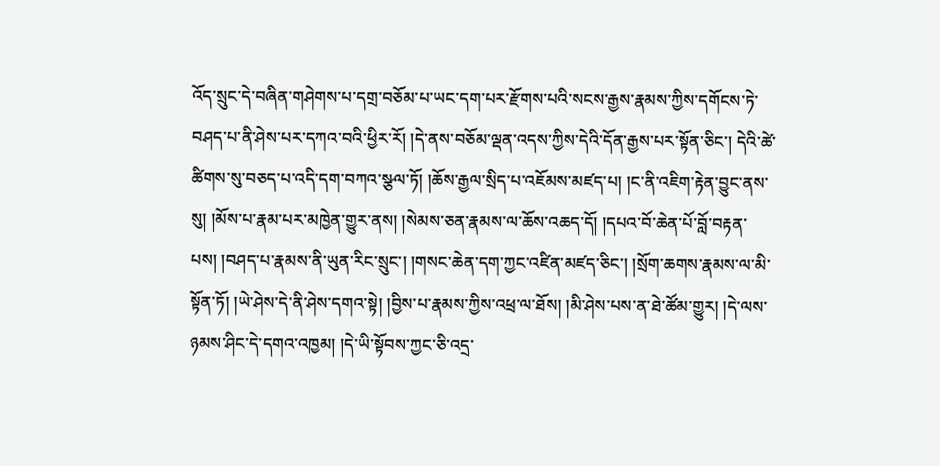འོད་སྲུང་དེ་བཞིན་གཤེགས་པ་དགྲ་བཅོམ་པ་ཡང་དག་པར་རྫོགས་པའི་སངས་རྒྱས་རྣམས་ཀྱིས་དགོངས་ཏེ་བཤད་པ་ནི་ཤེས་པར་དཀའ་བའི་ཕྱིར་རོ། །དེ་ནས་བཅོམ་ལྡན་འདས་ཀྱིས་དེའི་དོན་རྒྱས་པར་སྟོན་ཅིང་། དེའི་ཚེ་ཚིགས་སུ་བཅད་པ་འདི་དག་བཀའ་སྩལ་ཏོ། །ཆོས་རྒྱལ་སྲིད་པ་འཇོམས་མཛད་པ། །ང་ནི་འཇིག་རྟེན་བྱུང་ནས་སུ། །མོས་པ་རྣམ་པར་མཁྱེན་གྱུར་ནས། །སེམས་ཅན་རྣམས་ལ་ཆོས་འཆད་དོ། །དཔའ་བོ་ཆེན་པོ་བློ་བརྟན་པས། །བཤད་པ་རྣམས་ནི་ཡུན་རིང་སྲུང་། །གསང་ཆེན་དག་ཀྱང་འཛིན་མཛད་ཅིང་། །སྲོག་ཆགས་རྣམས་ལ་མི་སྟོན་ཏོ། །ཡེ་ཤེས་དེ་ནི་ཤེས་དགའ་སྟེ། །བྱིས་པ་རྣམས་ཀྱིས་འཕྲ་ལ་ཐོས། །མི་ཤེས་པས་ན་ཐེ་ཚོམ་གྱུར། །དེ་ལས་ཉམས་ཤིང་དེ་དགའ་འཁྱམ། །དེ་ཡི་སྟོབས་ཀྱང་ཅི་འདྲ་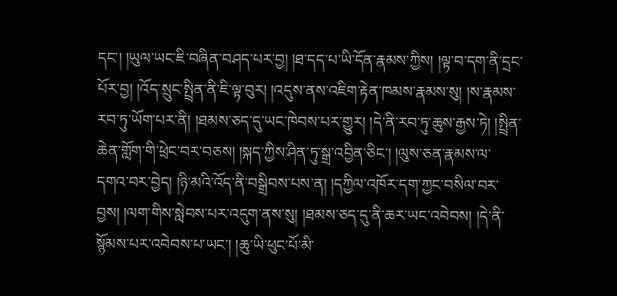དང་། །ཡུལ་ཡང་ཇི་བཞིན་བཤད་པར་བྱ། །ཐ་དད་པ་ཡི་དོན་རྣམས་ཀྱིས། །ལྟ་བ་དག་ནི་དྲང་པོར་བྱ། །འོད་སྲུང་སྤྲིན་ནི་ཇི་ལྟ་བུར། །འདུས་ནས་འཇིག་རྟེན་ཁམས་རྣམས་སུ། །ས་རྣམས་རབ་ཏུ་ཡོག་པར་ནི། །ཐམས་ཅད་དུ་ཡང་ཁེབས་པར་གྱུར། །དེ་ནི་རབ་ཏུ་ཆུས་རྒྱས་ཏེ། །སྤྲིན་ཆེན་གློག་གི་ཕྲེང་བར་བཅས། །སྐད་ཀྱིས་ཤིན་ཏུ་སྒྲ་འབྱིན་ཅིང་། །ལུས་ཅན་རྣམས་ལ་དགའ་བར་བྱེད། །ཉི་མའི་འོད་ནི་བསྒྲིབས་པས་ན། །དཀྱིལ་འཁོར་དག་ཀྱང་བསིལ་བར་བྱས། །ལག་གིས་སླེབས་པར་འདུག་ནས་སུ། །ཐམས་ཅད་དུ་ནི་ཆར་ཡང་འབེབས། །དེ་ནི་སྙོམས་པར་འབེབས་པ་ཡང་། །ཆུ་ཡི་ཕུང་པོ་མི་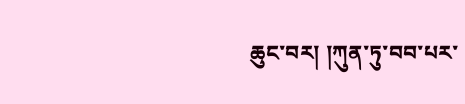ཆུང་བར། །ཀུན་ཏུ་བབ་པར་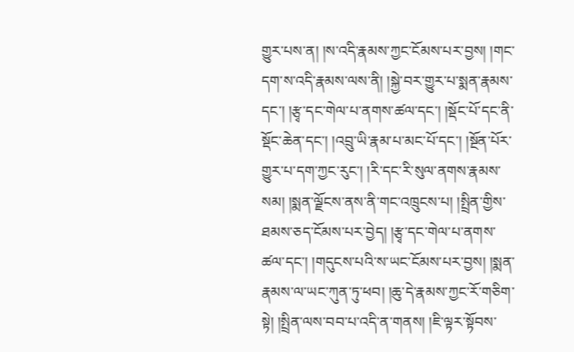གྱུར་པས་ན། །ས་འདི་རྣམས་ཀྱང་ངོམས་པར་བྱས། །གང་དག་ས་འདི་རྣམས་ལས་ནི། །སྐྱེ་བར་གྱུར་པ་སྨན་རྣམས་དང་། །རྩྭ་དང་གེལ་པ་ནགས་ཚལ་དང་། །སྡོང་པོ་དང་ནི་སྡོང་ཆེན་དང་། །འབྲུ་ཡི་རྣམ་པ་མང་པོ་དང་། །སྔོན་པོར་གྱུར་པ་དག་ཀྱང་རུང་། །རི་དང་རི་སུལ་ནགས་རྣམས་སམ། །སྨན་ལྗོངས་ནས་ནི་གང་འཁྲུངས་པ། །སྤྲིན་གྱིས་ཐམས་ཅད་ངོམས་པར་བྱེད། །རྩྭ་དང་གེལ་པ་ནགས་ཚལ་དང་། །གདུངས་པའི་ས་ཡང་ངོམས་པར་བྱས། །སྨན་རྣམས་ལ་ཡང་ཀུན་ཏུ་ཕབ། །ཆུ་དེ་རྣམས་ཀྱང་རོ་གཅིག་སྟེ། །སྤྲིན་ལས་བབ་པ་འདི་ན་གནས། །ཇི་ལྟར་སྟོབས་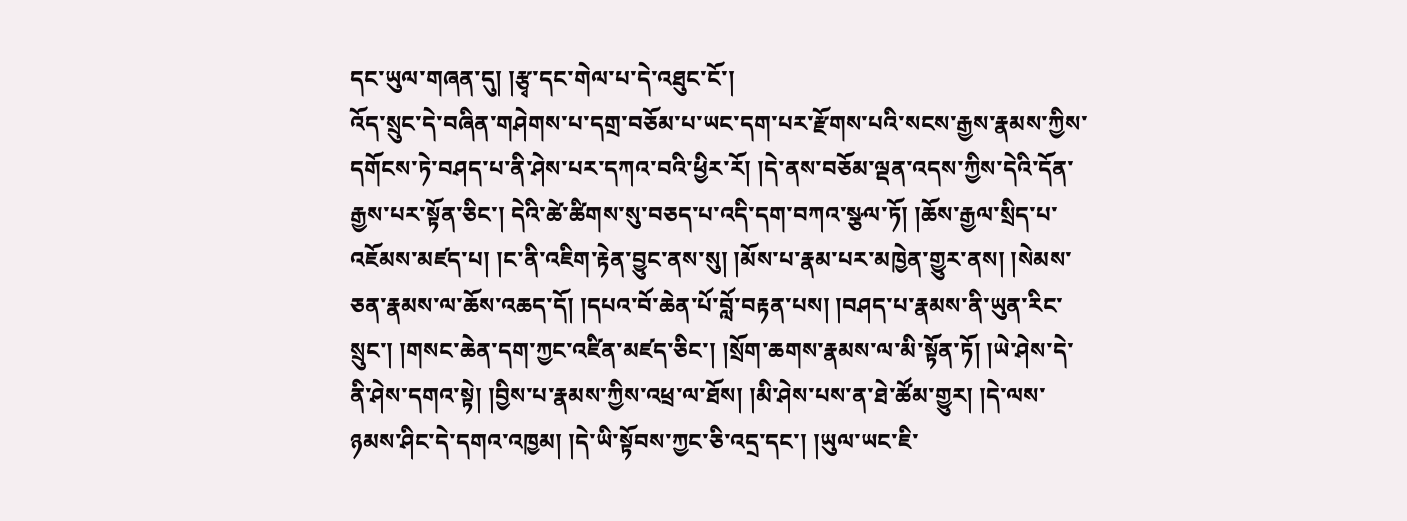དང་ཡུལ་གཞན་དུ། །རྩྭ་དང་གེལ་པ་དེ་འཐུང་ངོ་།
འོད་སྲུང་དེ་བཞིན་གཤེགས་པ་དགྲ་བཅོམ་པ་ཡང་དག་པར་རྫོགས་པའི་སངས་རྒྱས་རྣམས་ཀྱིས་དགོངས་ཏེ་བཤད་པ་ནི་ཤེས་པར་དཀའ་བའི་ཕྱིར་རོ། །དེ་ནས་བཅོམ་ལྡན་འདས་ཀྱིས་དེའི་དོན་རྒྱས་པར་སྟོན་ཅིང་། དེའི་ཚེ་ཚིགས་སུ་བཅད་པ་འདི་དག་བཀའ་སྩལ་ཏོ། །ཆོས་རྒྱལ་སྲིད་པ་འཇོམས་མཛད་པ། །ང་ནི་འཇིག་རྟེན་བྱུང་ནས་སུ། །མོས་པ་རྣམ་པར་མཁྱེན་གྱུར་ནས། །སེམས་ཅན་རྣམས་ལ་ཆོས་འཆད་དོ། །དཔའ་བོ་ཆེན་པོ་བློ་བརྟན་པས། །བཤད་པ་རྣམས་ནི་ཡུན་རིང་སྲུང་། །གསང་ཆེན་དག་ཀྱང་འཛིན་མཛད་ཅིང་། །སྲོག་ཆགས་རྣམས་ལ་མི་སྟོན་ཏོ། །ཡེ་ཤེས་དེ་ནི་ཤེས་དགའ་སྟེ། །བྱིས་པ་རྣམས་ཀྱིས་འཕྲ་ལ་ཐོས། །མི་ཤེས་པས་ན་ཐེ་ཚོམ་གྱུར། །དེ་ལས་ཉམས་ཤིང་དེ་དགའ་འཁྱམ། །དེ་ཡི་སྟོབས་ཀྱང་ཅི་འདྲ་དང་། །ཡུལ་ཡང་ཇི་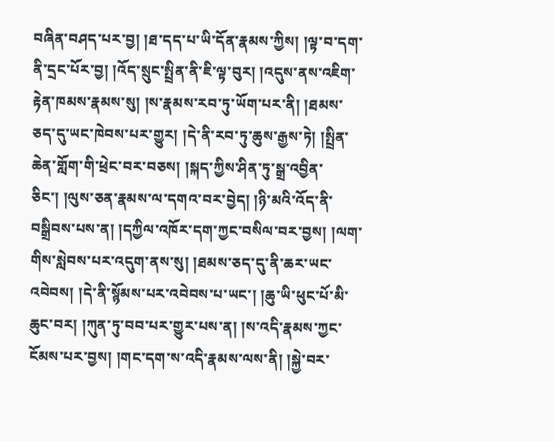བཞིན་བཤད་པར་བྱ། །ཐ་དད་པ་ཡི་དོན་རྣམས་ཀྱིས། །ལྟ་བ་དག་ནི་དྲང་པོར་བྱ། །འོད་སྲུང་སྤྲིན་ནི་ཇི་ལྟ་བུར། །འདུས་ནས་འཇིག་རྟེན་ཁམས་རྣམས་སུ། །ས་རྣམས་རབ་ཏུ་ཡོག་པར་ནི། །ཐམས་ཅད་དུ་ཡང་ཁེབས་པར་གྱུར། །དེ་ནི་རབ་ཏུ་ཆུས་རྒྱས་ཏེ། །སྤྲིན་ཆེན་གློག་གི་ཕྲེང་བར་བཅས། །སྐད་ཀྱིས་ཤིན་ཏུ་སྒྲ་འབྱིན་ཅིང་། །ལུས་ཅན་རྣམས་ལ་དགའ་བར་བྱེད། །ཉི་མའི་འོད་ནི་བསྒྲིབས་པས་ན། །དཀྱིལ་འཁོར་དག་ཀྱང་བསིལ་བར་བྱས། །ལག་གིས་སླེབས་པར་འདུག་ནས་སུ། །ཐམས་ཅད་དུ་ནི་ཆར་ཡང་འབེབས། །དེ་ནི་སྙོམས་པར་འབེབས་པ་ཡང་། །ཆུ་ཡི་ཕུང་པོ་མི་ཆུང་བར། །ཀུན་ཏུ་བབ་པར་གྱུར་པས་ན། །ས་འདི་རྣམས་ཀྱང་ངོམས་པར་བྱས། །གང་དག་ས་འདི་རྣམས་ལས་ནི། །སྐྱེ་བར་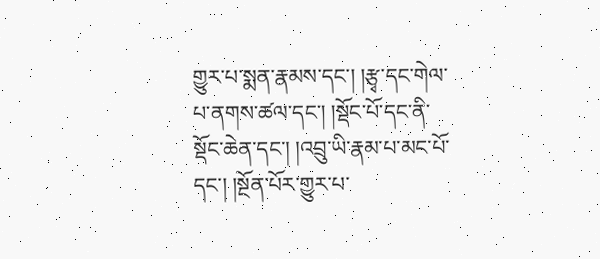གྱུར་པ་སྨན་རྣམས་དང་། །རྩྭ་དང་གེལ་པ་ནགས་ཚལ་དང་། །སྡོང་པོ་དང་ནི་སྡོང་ཆེན་དང་། །འབྲུ་ཡི་རྣམ་པ་མང་པོ་དང་། །སྔོན་པོར་གྱུར་པ་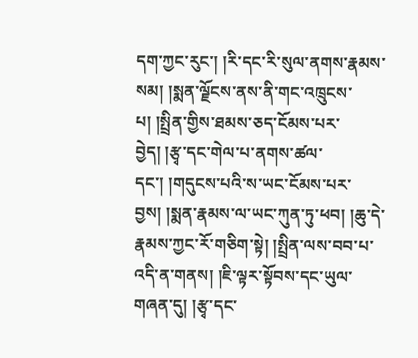དག་ཀྱང་རུང་། །རི་དང་རི་སུལ་ནགས་རྣམས་སམ། །སྨན་ལྗོངས་ནས་ནི་གང་འཁྲུངས་པ། །སྤྲིན་གྱིས་ཐམས་ཅད་ངོམས་པར་བྱེད། །རྩྭ་དང་གེལ་པ་ནགས་ཚལ་དང་། །གདུངས་པའི་ས་ཡང་ངོམས་པར་བྱས། །སྨན་རྣམས་ལ་ཡང་ཀུན་ཏུ་ཕབ། །ཆུ་དེ་རྣམས་ཀྱང་རོ་གཅིག་སྟེ། །སྤྲིན་ལས་བབ་པ་འདི་ན་གནས། །ཇི་ལྟར་སྟོབས་དང་ཡུལ་གཞན་དུ། །རྩྭ་དང་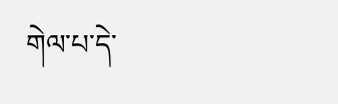གེལ་པ་དེ་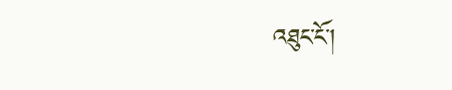འཐུང་ངོ་།